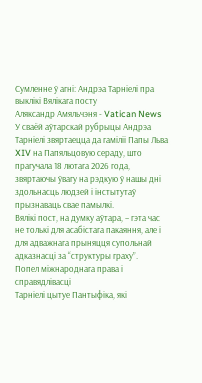Сумленне ў агні: Андрэа Тарніелі пра выклікі Вялікага посту
Аляксандр Амяльчэня - Vatican News
У сваёй аўтарскай рубрыцы Андрэа Тарніелі звяртаецца да гаміліі Папы Льва XIV на Папяльцовую сераду, што прагучала 18 лютага 2026 года, звяртаючы ўвагу на рэдкую ў нашы дні здольнасць людзей і інстытутаў прызнаваць свае памылкі.
Вялікі пост, на думку аўтара, – гэта час не толькі для асабістага пакаяння, але і для адважнага прыняцця супольнай адказнасці за “структуры граху”.
Попел міжнароднага права і справядлівасці
Тарніелі цытуе Пантыфіка, які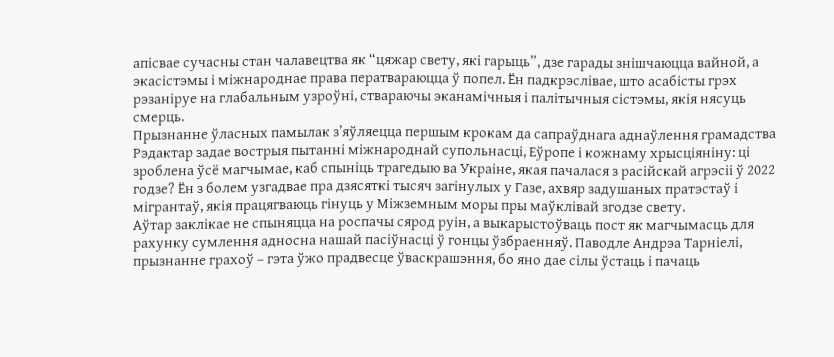апісвае сучасны стан чалавецтва як “цяжар свету, які гарыць”, дзе гарады знішчаюцца вайной, а экасістэмы і міжнароднае права ператвараюцца ў попел. Ён падкрэслівае, што асабісты грэх рэзаніруе на глабальным узроўні, ствараючы эканамічныя і палітычныя сістэмы, якія нясуць смерць.
Прызнанне ўласных памылак з’яўляецца першым крокам да сапраўднага аднаўлення грамадства
Рэдактар задае вострыя пытанні міжнароднай супольнасці, Еўропе і кожнаму хрысціяніну: ці зроблена ўсё магчымае, каб спыніць трагедыю ва Украіне, якая пачалася з расійскай агрэсіі ў 2022 годзе? Ён з болем узгадвае пра дзясяткі тысяч загінулых у Газе, ахвяр задушаных пратэстаў і мігрантаў, якія працягваюць гінуць у Міжземным моры пры маўклівай згодзе свету.
Аўтар заклікае не спыняцца на роспачы сярод руін, а выкарыстоўваць пост як магчымасць для рахунку сумлення адносна нашай пасіўнасці ў гонцы ўзбраенняў. Паводле Андрэа Тарніелі, прызнанне грахоў – гэта ўжо прадвесце ўваскрашэння, бо яно дае сілы ўстаць і пачаць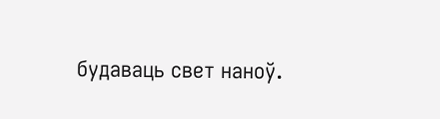будаваць свет наноў.